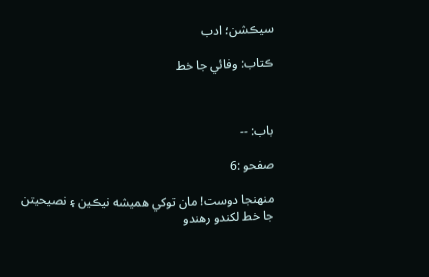سيڪشن؛ ادب

ڪتاب: وفائي جا خط



باب: --

صفحو :6

منهنجا دوست! مان توکي هميشه نيڪين ۽ نصيحيتن جا خط لکندو رهندو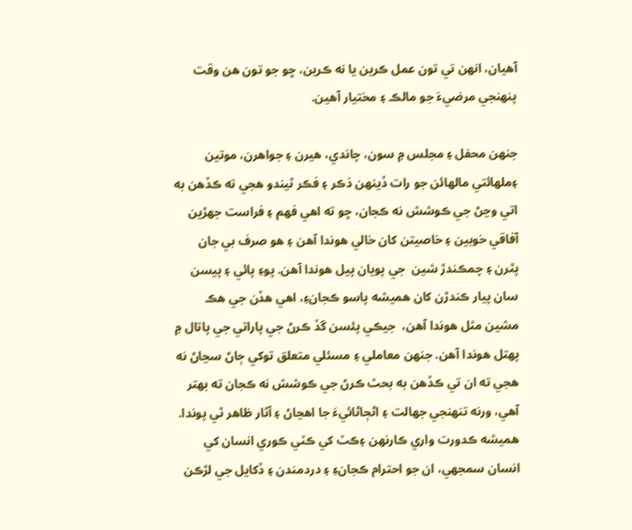آهيان، انهن تي تون عمل ڪرين يا نه ڪرين، ڇو جو تون هن وقت پنهنجي مرضيءَ جو مالڪ ۽ مختيار آهين.

جنهن محفل ۽ مجلس ۾ سون، چاندي، هيرن ۽ جواهرن، موتين ۽ملهائتي مالهائن جو رات ڏينهن ذڪر ۽ فڪر ٿيندو هجي ته ڪڏهن به اتي وڃڻ جي ڪوشش نه ڪجان، ڇو ته اهي فهم ۽ فراست جهڙين آفاقي خوبين ۽ خاصيتن کان خالي هوندا آهن ۽ هو صرف بي جان پٿرن ۽ چمڪندڙ شين  جي پويان پيل هوندا آهن. پوءِ پائي ۽ پيسن سان پيار ڪندڙن کان هميشه پاسو ڪجانءِ، اهي هڏن جي هڪ مشين مثل هوندا آهن،  جيڪي پئسن گڏ ڪرڻ جي پاراتي جي پاتال ۾ پهتل هوندا آهن. جنهن معاملي ۽ مسئلي متعلق توکي ڄاڻ سڃاڻ نه هجي ته ان تي ڪڏهن به بحث ڪرڻ جي ڪوشش نه ڪجان ته بهتر آهي، ورنه تنهنجي جهالت ۽ اڻڄاڻائيءَ جا اهڃاڻ ۽ آثار ظاهر ٿي پوندا. هميشه ڪدورت واري ڪارنهن ۽ڪٽ کي ڪٽي ڪوري انسان کي انسان سمجهي، ان جو احترام ڪجانءِ ۽ دردمندن ۽ ڏکايل جي لڙڪن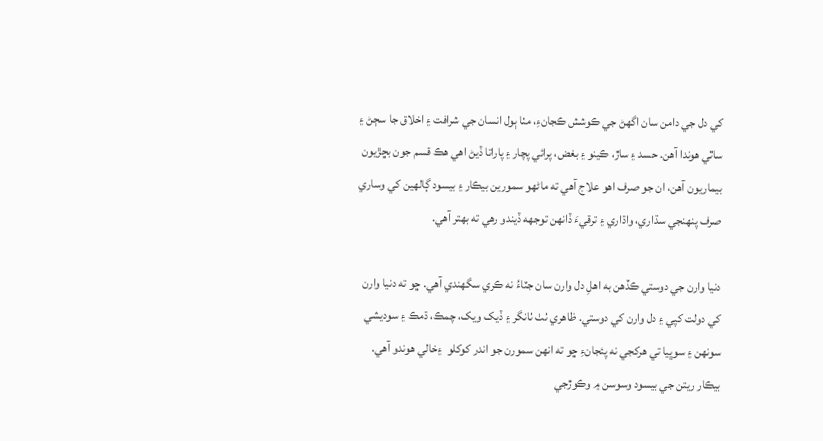کي دل جي دامن سان اگهڻ جي ڪوشش ڪجانءِ، مٺا ٻول انسان جي شرافت ۽ اخلاق جا سڄڻ ۽ ساٿي هوندا آهن. حسد ۽ ساڙ، ڪينو ۽ بغض، پرائي پچار ۽ پاراتا ڏيڻ اهي هڪ قسم جون بڇڙيون بيماريون آهن، ان جو صرف اهو علاج آهي ته ماڻهو سمورين بيڪار ۽ بيسود ڳالهين کي وساري صرف پنهنجي سڌاري، واڌاري ۽ ترقيءَ ڏانهن توجهه ڏيندو رهي ته بهتر آهي.

دنيا وارن جي دوستي ڪڏهن به اهلِ دل وارن سان جٽاءُ نه ڪري سگهندي آهي. ڇو ته دنيا وارن کي دولت کپي ۽ دل وارن کي دوستي. ظاهري ٺٺ ٺانگر ۽ ڏيک ويک، چمڪ، ڌمڪ ۽ سوديشي سونهن ۽ سوڀيا تي هرکجي نه پئجانءِ ڇو ته انهن سمورن جو اندر کوکلو  ۽خالي هوندو آهي. بيڪار ريتن جي بيسود وسوسن ۾ وڪوڙجي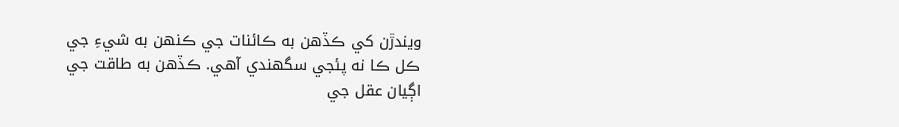ويندڙن کي ڪڏهن به ڪائنات جي ڪنهن به شيءِ جي ڪل ڪا نه پئجي سگهندي آهي. ڪڏهن به طاقت جي اڳيان عقل جي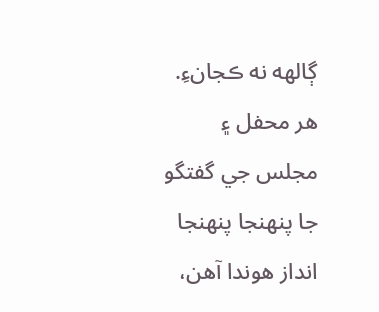ڳالهه نه ڪجانءِ. هر محفل ۽ مجلس جي گفتگو جا پنهنجا پنهنجا انداز هوندا آهن،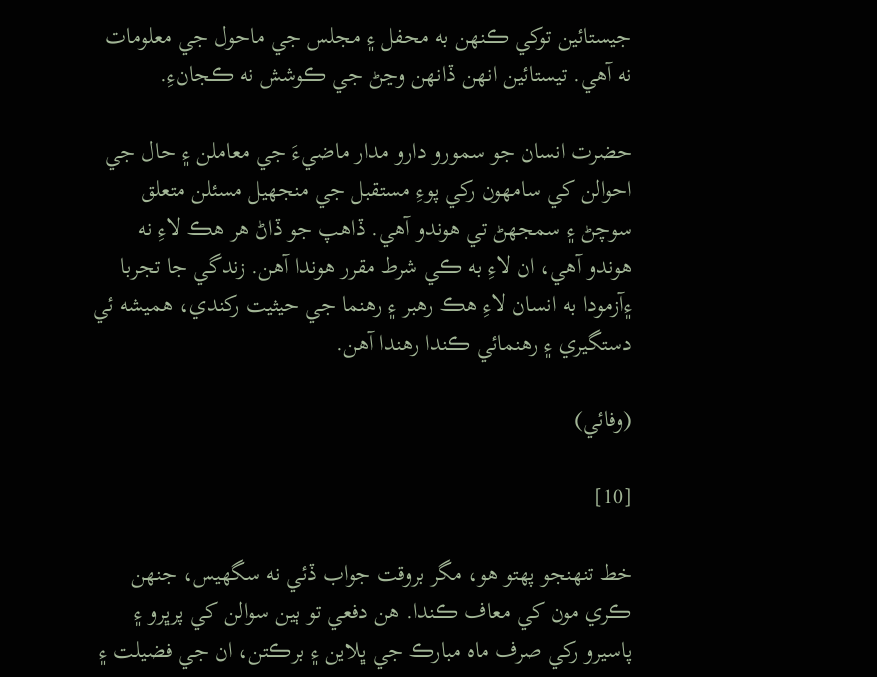جيستائين توکي ڪنهن به محفل ۽ مجلس جي ماحول جي معلومات نه آهي. تيستائين انهن ڏانهن وڃڻ جي ڪوشش نه ڪجانءِ.

حضرت انسان جو سمورو دارو مدار ماضيءَ جي معاملن ۽ حال جي احوالن کي سامهون رکي پوءِ مستقبل جي منجهيل مسئلن متعلق سوچڻ ۽ سمجهڻ تي هوندو آهي. ڏاهپ جو ڏاڻ هر هڪ لاءِ نه هوندو آهي، ان لاءِ به ڪي شرط مقرر هوندا آهن. زندگي جا تجربا ۽آزمودا به انسان لاءِ هڪ رهبر ۽ رهنما جي حيثيت رکندي، هميشه ئي دستگيري ۽ رهنمائي ڪندا رهندا آهن.

(وفائي)

[10]

خط تنهنجو پهتو هو، مگر بروقت جواب ڏئي نه سگهيس، جنهن ڪري مون کي معاف ڪندا. هن دفعي تو ٻين سوالن کي پرڀرو ۽ پاسيرو رکي صرف ماه مبارڪ جي ڀلاين ۽ برڪتن، ان جي فضيلت ۽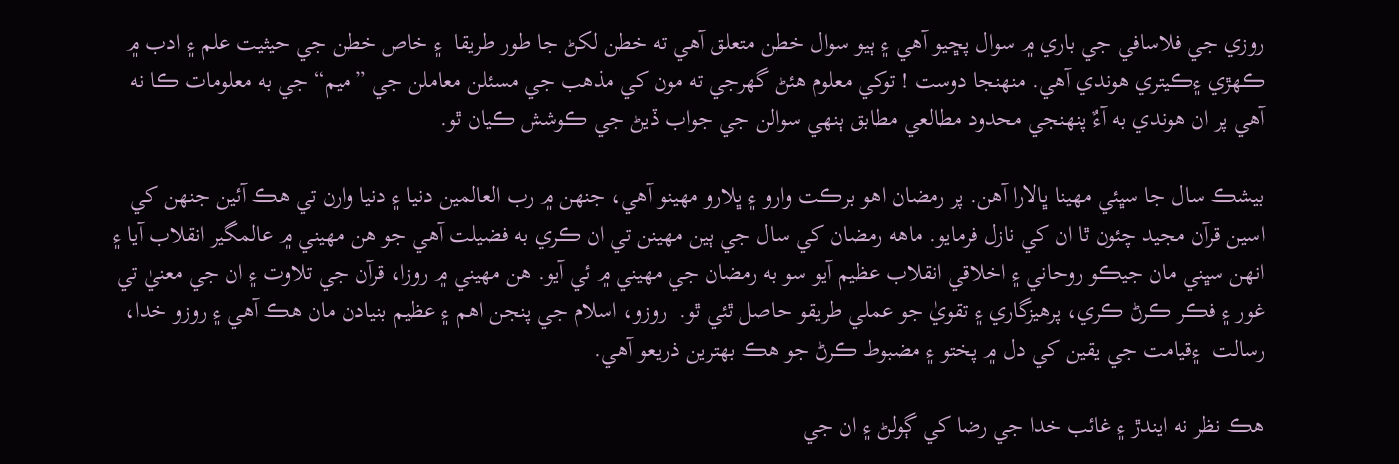روزي جي فلاسافي جي باري ۾ سوال پڇيو آهي ۽ ٻيو سوال خطن متعلق آهي ته خطن لکڻ جا طور طريقا  ۽ خاص خطن جي حيثيت علم ۽ ادب ۾ ڪهڙي ۽ڪيتري هوندي آهي. منهنجا دوست ! توکي معلوم هئڻ گهرجي ته مون کي مذهب جي مسئلن معاملن جي ”ميم“ جي به معلومات ڪا نه آهي پر ان هوندي به آءٌ پنهنجي محدود مطالعي مطابق ٻنهي سوالن جي جواب ڏيڻ جي ڪوشش ڪيان ٿو.

بيشڪ سال جا سڀئي مهينا ڀالارا آهن. پر رمضان اهو برڪت وارو ۽ ڀلارو مهينو آهي، جنهن ۾ رب العالمين دنيا ۽ دنيا وارن تي هڪ آئين جنهن کي اسين قرآن مجيد چئون ٿا ان کي نازل فرمايو. ماهه رمضان کي سال جي ٻين مهينن تي ان ڪري به فضيلت آهي جو هن مهيني ۾ عالمگير انقلاب آيا ۽ انهن سڀني مان جيڪو روحاني ۽ اخلاقي انقلاب عظيم آيو سو به رمضان جي مهيني ۾ ئي آيو. هن مهيني ۾ روزا، قرآن جي تلاوت ۽ ان جي معنيٰ تي غور ۽ فڪر ڪرڻ ڪري، پرهيزگاري ۽ تقويٰ جو عملي طريقو حاصل ٿئي ٿو.  روزو، اسلام جي پنجن اهم ۽ عظيم بنيادن مان هڪ آهي ۽ روزو خدا، رسالت  ۽قيامت جي يقين کي دل ۾ پختو ۽ مضبوط ڪرڻ جو هڪ بهترين ذريعو آهي.

هڪ نظر نه ايندڙ ۽ غائب خدا جي رضا کي ڳولڻ ۽ ان جي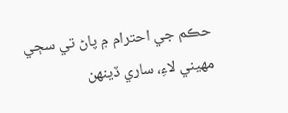حڪم جي احترام ۾ پاڻ تي سڄي مهيني لاءِ، ساري ڏينهن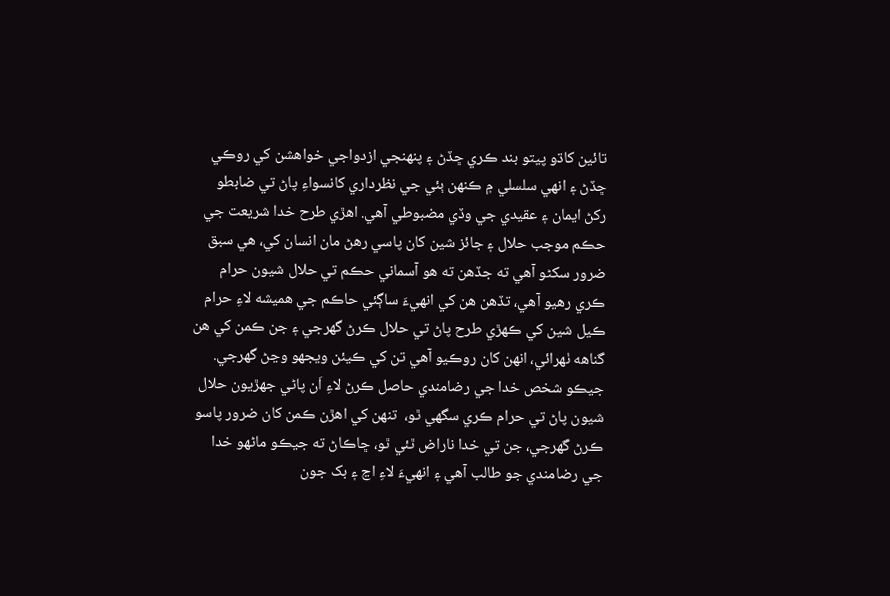تائين کاڌو پيتو بند ڪري ڇڏڻ ۽ پنهنجي ازدواجي خواهشن کي روڪي ڇڏڻ ۽ انهي سلسلي ۾ ڪنهن ٻئي جي نظرداري کانسواءِ پاڻ تي ضابطو رکڻ ايمان ۽ عقيدي جي وڏي مضبوطي آهي. اهڙي طرح خدا شريعت جي حڪم موجب حلال ۽ جائز شين کان پاسي رهڻ مان انسان کي، هي سبق ضرور سکڻو آهي ته جڏهن ته هو آسماني حڪم تي حلال شيون حرام ڪري رهيو آهي، تڏهن هن کي انهيءَ ساڳئي حاڪم جي هميشه لاءِ حرام ڪيل شين کي ڪهڙي طرح پاڻ تي حلال ڪرڻ گهرجي ۽ جن ڪمن کي هن گناهه ٺهرائي، انهن کان روڪيو آهي تن کي ڪيئن ويجهو وڃڻ گهرجي. جيڪو شخص خدا جي رضامندي حاصل ڪرڻ لاءِ اَن پاڻي جهڙيون حلال شيون پاڻ تي حرام ڪري سگهي ٿو،  تنهن کي اهڙن ڪمن کان ضرور پاسو ڪرڻ گهرجي، جن تي خدا ناراض ٿئي ٿو، ڇاڪاڻ ته جيڪو ماڻهو خدا جي رضامندي جو طالب آهي ۽ انهيءَ لاءِ اڃ ۽ بک جون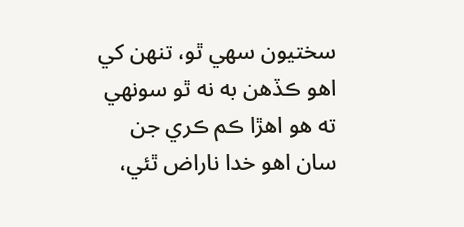سختيون سهي ٿو، تنهن کي اهو ڪڏهن به نه ٿو سونهي ته هو اهڙا ڪم ڪري جن سان اهو خدا ناراض ٿئي،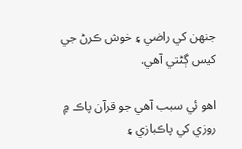جنهن کي راضي ۽ خوش ڪرڻ جي کيس ڳڻتي آهي.

اهو ئي سبب آهي جو قرآن پاڪ ۾ روزي کي پاڪبازي ۽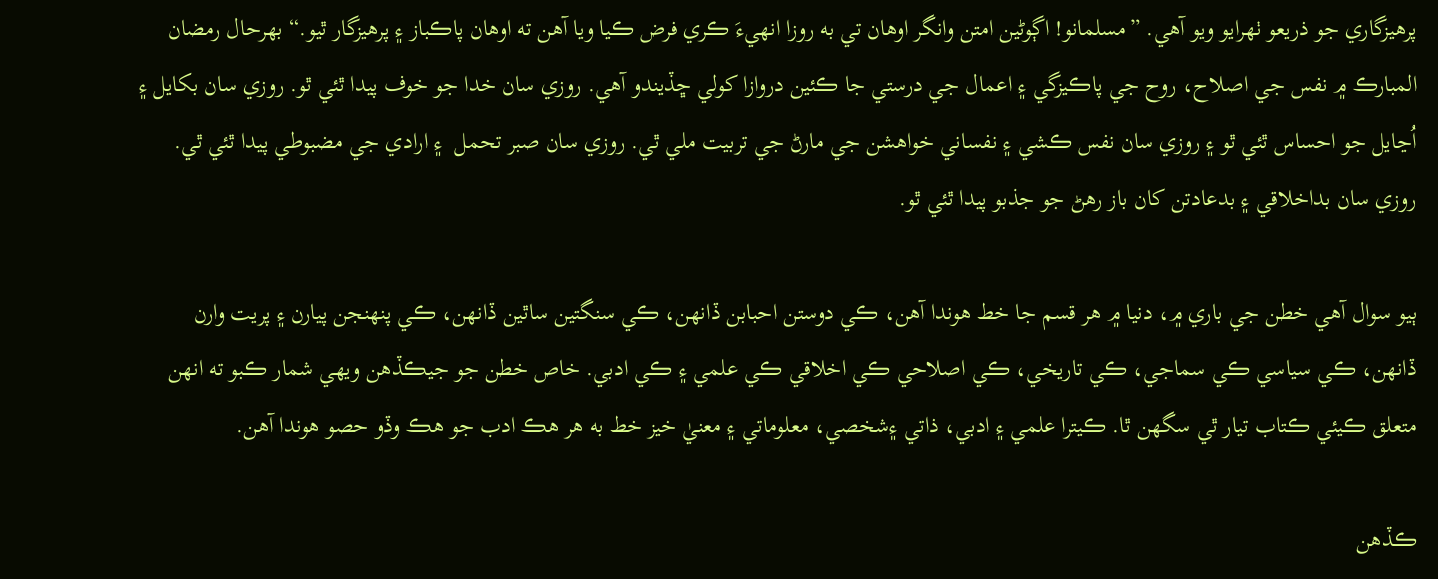پرهيزگاري جو ذريعو ٺهرايو ويو آهي. ”مسلمانو! اڳوڻين امتن وانگر اوهان تي به روزا انهيءَ ڪري فرض ڪيا ويا آهن ته اوهان پاڪباز ۽ پرهيزگار ٿيو.“ بهرحال رمضان المبارڪ ۾ نفس جي اصلاح، روح جي پاڪيزگي ۽ اعمال جي درستي جا ڪئين دروازا کولي ڇڏيندو آهي. روزي سان خدا جو خوف پيدا ٿئي ٿو. روزي سان بکايل ۽ اُڃايل جو احساس ٿئي ٿو ۽ روزي سان نفس ڪشي ۽ نفساني خواهشن جي مارڻ جي تربيت ملي ٿي. روزي سان صبر تحمل  ۽ ارادي جي مضبوطي پيدا ٿئي ٿي. روزي سان بداخلاقي ۽ بدعادتن کان باز رهڻ جو جذبو پيدا ٿئي ٿو.

ٻيو سوال آهي خطن جي باري ۾، دنيا ۾ هر قسم جا خط هوندا آهن، ڪي دوستن احبابن ڏانهن، ڪي سنگتين ساٿين ڏانهن، ڪي پنهنجن پيارن ۽ پريت وارن ڏانهن، ڪي سياسي ڪي سماجي، ڪي تاريخي، ڪي اصلاحي ڪي اخلاقي ڪي علمي ۽ ڪي ادبي. خاص خطن جو جيڪڏهن ويهي شمار ڪبو ته انهن متعلق ڪيئي ڪتاب تيار ٿي سگهن ٿا. ڪيترا علمي ۽ ادبي، ذاتي ۽شخصي، معلوماتي ۽ معنيٰ خيز خط به هر هڪ ادب جو هڪ وڏو حصو هوندا آهن.

ڪڏهن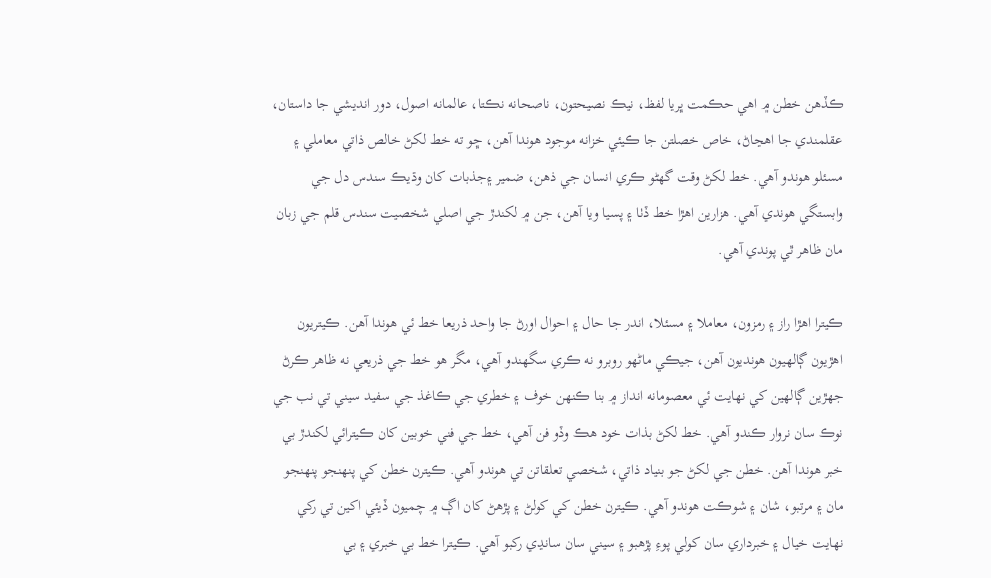ڪڏهن خطن ۾ اهي حڪمت ڀريا لفظ، نيڪ نصيحتون، ناصحانه نڪتا، عالمانه اصول، دور انديشي جا داستان، عقلمندي جا اهڃاڻ، خاص خصلتن جا ڪيئي خزانه موجود هوندا آهن، ڇو ته خط لکڻ خالص ذاتي معاملي ۽ مسئلو هوندو آهي. خط لکڻ وقت گهڻو ڪري انسان جي ذهن، ضمير ۽جذبات کان وڌيڪ سندس دل جي وابستگي هوندي آهي. هزارين اهڙا خط ڏٺا ۽ پسيا ويا آهن، جن ۾ لکندڙ جي اصلي شخصيت سندس قلم جي زبان مان ظاهر ٿي پوندي آهي.

ڪيترا اهڙا راز ۽ رمزون، معاملا ۽ مسئلا، اندر جا حال ۽ احوال اورڻ جا واحد ذريعا خط ئي هوندا آهن. ڪيتريون اهڙيون ڳالهيون هونديون آهن، جيڪي ماڻهو روبرو نه ڪري سگهندو آهي، مگر هو خط جي ذريعي نه ظاهر ڪرڻ جهڙين ڳالهين کي نهايت ئي معصومانه انداز ۾ بنا ڪنهن خوف ۽ خطري جي ڪاغذ جي سفيد سيني تي نب جي نوڪ سان نروار ڪندو آهي. خط لکڻ بذات خود هڪ وڏو فن آهي، خط جي فني خوبين کان ڪيترائي لکندڙ بي خبر هوندا آهن. خطن جي لکڻ جو بنياد ذاتي، شخصي تعلقاتن تي هوندو آهي. ڪيترن خطن کي پنهنجو پنهنجو مان ۽ مرتبو، شان ۽ شوڪت هوندو آهي. ڪيترن خطن کي کولڻ ۽ پڙهڻ کان اڳ ۾ چميون ڏيئي اکين تي رکي نهايت خيال ۽ خبرداري سان کولي پوءِ پڙهبو ۽ سيني سان سانڍي رکبو آهي. ڪيترا خط بي خبري ۽ بي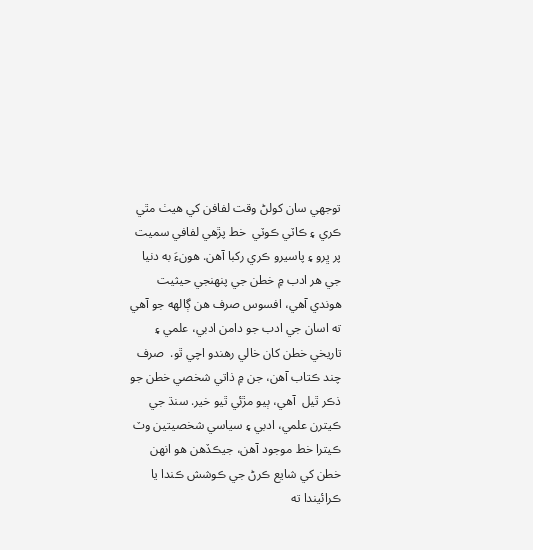توجهي سان کولڻ وقت لفافن کي هيٺ مٿي ڪري ۽ ڪاٽي ڪوٽي  خط پڙهي لفافي سميت پر ڀرو ۽ پاسيرو ڪري رکبا آهن. هونءَ به دنيا جي هر ادب ۾ خطن جي پنهنجي حيثيت هوندي آهي، افسوس صرف هن ڳالهه جو آهي ته اسان جي ادب جو دامن ادبي، علمي ۽ تاريخي خطن کان خالي رهندو اچي ٿو.  صرف چند ڪتاب آهن، جن ۾ ذاتي شخصي خطن جو ذڪر ٿيل  آهي، ٻيو مڙئي ٿيو خير. سنڌ جي ڪيترن علمي، ادبي ۽ سياسي شخصيتين وٽ ڪيترا خط موجود آهن، جيڪڏهن هو انهن خطن کي شايع ڪرڻ جي ڪوشش ڪندا يا ڪرائيندا ته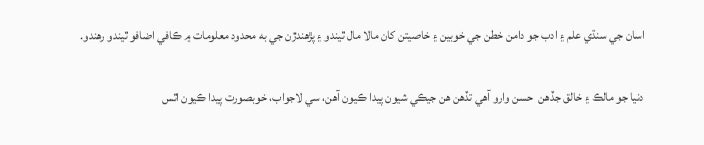اسان جي سنڌي علم ۽ ادب جو دامن خطن جي خوبين ۽ خاصيتن کان مالا مال ٿيندو ۽ پڙهندڙن جي به محدود معلومات ۾ ڪافي اضافو ٿيندو رهندو.

دنيا جو مالڪ ۽ خالق جڏهن  حسن وارو آهي تڏهن هن جيڪي شيون پيدا ڪيون آهن، سي لاجواب، خوبصورت پيدا ڪيون اٿس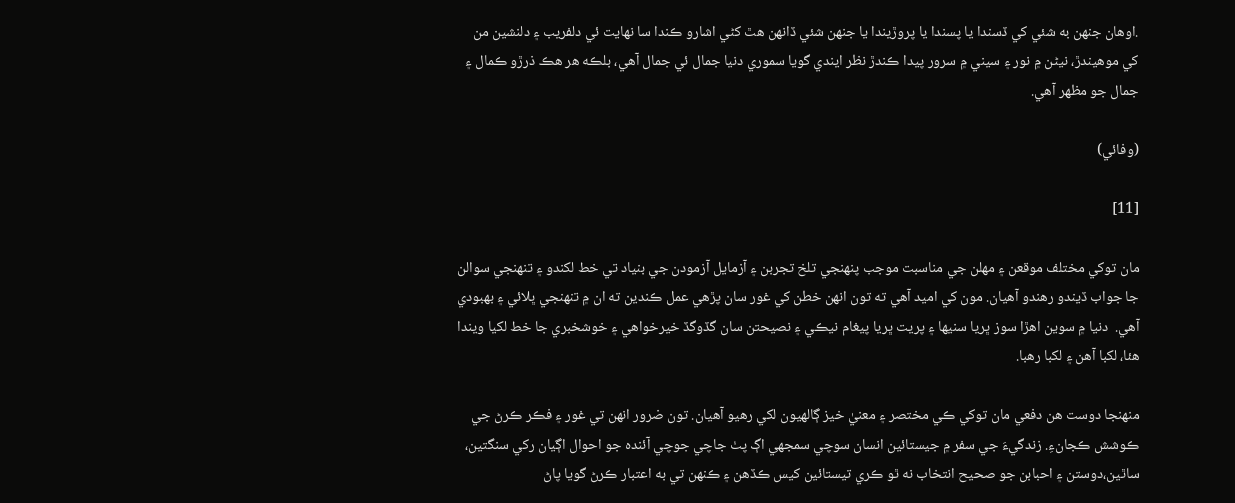.اوهان جنهن به شئي کي ڏسندا يا پسندا يا پروڙيندا يا جنهن شئي ڏانهن هٿ کڻي اشارو ڪندا سا نهايت ئي دلفريب ۽ دلنشين من کي موهيندڙ، نيڻن ۾ نور ۽ سيني ۾ سرور پيدا ڪندڙ نظر ايندي گويا سموري دنيا جمال ئي جمال آهي، بلڪه هر هڪ ذرڙو ڪمال ۽ جمال جو مظهر آهي.

(وفائي)

[11]

مان توکي مختلف موقعن ۽ مهلن جي مناسبت موجب پنهنجي تلخ تجربن ۽ آزمايل آزمودن جي بنياد تي خط لکندو ۽ تنهنجي سوالن جا جواب ڏيندو رهندو آهيان. مون کي اميد آهي ته تون انهن خطن کي غور سان پڙهي عمل ڪندين ته ان ۾ تنهنجي ڀلائي ۽ بهبودي آهي.  دنيا ۾ سوين اهڙا سوز ڀريا سنيها ۽ پريت ڀريا پيغام نيڪي ۽ نصيحتن سان گڏوگڏ خيرخواهي ۽ خوشخبري جا خط لکيا ويندا هئا، لکبا آهن ۽ لکبا رهبا.

منهنجا دوست هن دفعي مان توکي ڪي مختصر ۽ معنيٰ خيز ڳالهيون لکي رهيو آهيان. تون ضرور انهن تي غور ۽ فڪر ڪرڻ جي ڪوشش ڪجانءِ. زندگيءَ جي سفر ۾ جيستائين انسان سوچي سمجهي اڳ پٺ جاچي جوچي آئنده جو احوال اڳيان رکي سنگتين، ساٿين،دوستن ۽ احبابن جو صحيح انتخاب نه ٿو ڪري تيستائين کيس ڪڏهن ۽ ڪنهن تي به اعتبار ڪرڻ گويا پاڻ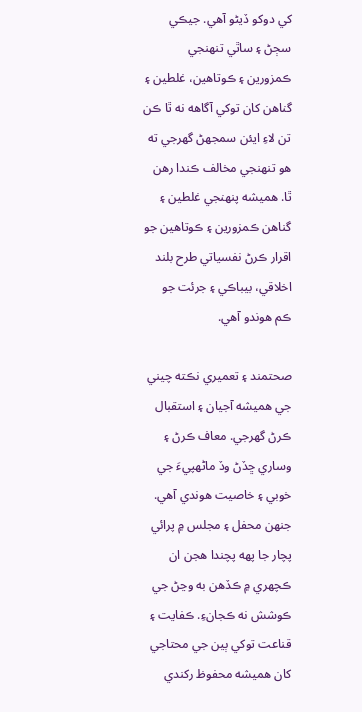کي دوکو ڏيڻو آهي. جيڪي سڄڻ ۽ ساٿي تنهنجي ڪمزورين ۽ ڪوتاهين، غلطين ۽ گناهن کان توکي آگاهه نه ٿا ڪن تن لاءِ ايئن سمجهڻ گهرجي ته هو تنهنجي مخالف ڪندا رهن ٿا. هميشه پنهنجي غلطين ۽ گناهن ڪمزورين ۽ ڪوتاهين جو اقرار ڪرڻ نفسياتي طرح بلند اخلاقي، بيباڪي ۽ جرئت جو ڪم هوندو آهي.

صحتمند ۽ تعميري نڪته چيني جي هميشه آجيان ۽ استقبال ڪرڻ گهرجي. معاف ڪرڻ ۽ وساري ڇڏڻ وڏ ماڻهپيءَ جي خوبي ۽ خاصيت هوندي آهي. جنهن محفل ۽ مجلس ۾ پرائي پچار جا پهه پچندا هجن ان ڪچهري ۾ ڪڏهن به وڃڻ جي ڪوشش نه ڪجانءِ. ڪفايت ۽ قناعت توکي ٻين جي محتاجي کان هميشه محفوظ رکندي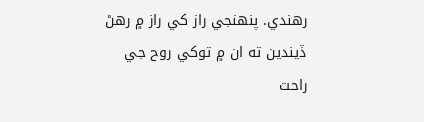رهندي. پنهنجي راز کي راز ۾ رهڻ ڏيندين ته ان ۾ توکي روح جي راحت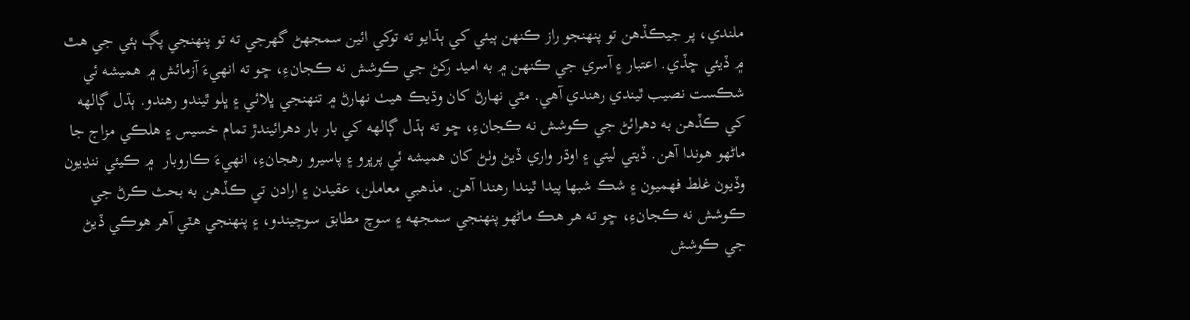ملندي، پر جيڪڏهن تو پنهنجو راز ڪنهن ٻيئي کي ٻڌايو ته توکي ائين سمجهڻ گهرجي ته تو پنهنجي پڳ ٻئي جي هٿ ۾ ڏيئي ڇڏي. اعتبار ۽ آسري جي ڪنهن ۾ به اميد رکڻ جي ڪوشش نه ڪجانءِ، ڇو ته انهيءَ آزمائش ۾ هميشه ئي شڪست نصيب ٿيندي رهندي آهي. مٿي نهارڻ کان وڌيڪ هيٺ نهارڻ ۾ تنهنجي ڀلائي ۽ ڀلو ٿيندو رهندو. ٻڌل ڳالهه کي ڪڏهن به دهرائڻ جي ڪوشش نه ڪجانءِ، ڇو ته ٻڌل ڳالهه کي بار بار دهرائيندڙ تمام خسيس ۽ هلڪي مزاج جا ماڻهو هوندا آهن. ڏيتي ليتي ۽ اوڌر واري ڏيڻ وٺڻ کان هميشه ئي پرڀرو ۽ پاسيرو رهجانءِ، انهيءَ ڪاروبار  ۾ ڪيئي ننڍيون وڏيون غلط فهميون ۽ شڪ شبها پيدا ٿيندا رهندا آهن. مذهبي معاملن، عقيدن ۽ ارادن تي ڪڏهن به بحث ڪرڻ جي ڪوشش نه ڪجانءِ، ڇو ته هر هڪ ماڻهو پنهنجي سمجهه ۽ سوچ مطابق سوچيندو، ۽ پنهنجي هٽي آهر هوڪي ڏيڻ جي ڪوشش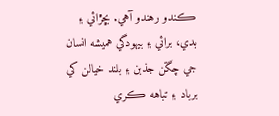ڪندو رهندو آهي. بڇڙائي ۽ بدي، برائي ۽ بيهودگي هميشه انسان جي چڱن جذبن ۽ بلند خيالن کي برباد ۽ تباهه ڪري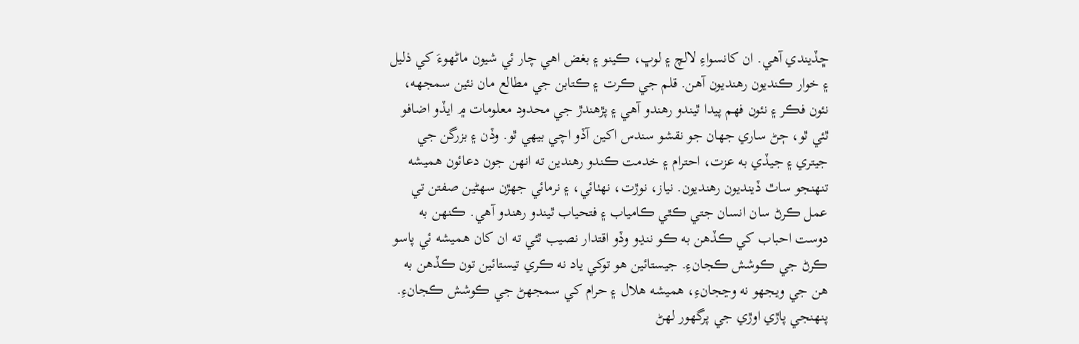ڇڏيندي آهي. ان کانسواءِ لالچ ۽ لوڀ، ڪينو ۽ بغض اهي چار ئي شيون ماڻهوءَ کي ذليل ۽ خوار ڪنديون رهنديون آهن. قلم جي ڪرت ۽ ڪتابن جي مطالع مان نئين سمجهه، نئون فڪر ۽ نئون فهم پيدا ٿيندو رهندو آهي ۽ پڙهندڙ جي محدود معلومات ۾ ايڏو اضافو ٿئي ٿو، ڄڻ ساري جهان جو نقشو سندس اکين آڏو اچي بيهي ٿو. وڏن ۽ بزرگن جي جيتري ۽ جيڏي به عزت، احترام ۽ خدمت ڪندو رهندين ته انهن جون دعائون هميشه تنهنجو ساٿ ڏينديون رهنديون. نياز، نوڙت، نهٺائي، ۽ نرمائي جهڙن سهڻين صفتن تي عمل ڪرڻ سان انسان جتي ڪٿي ڪامياب ۽ فتحياب ٿيندو رهندو آهي. ڪنهن به دوست احباب کي ڪڏهن به ڪو ننڍو وڏو اقتدار نصيب ٿئي ته ان کان هميشه ئي پاسو ڪرڻ جي ڪوشش ڪجانءِ. جيستائين هو توکي ياد نه ڪري تيستائين تون ڪڏهن به هن جي ويجهو نه وڃجانءِ، هميشه هلال ۽ حرام کي سمجهڻ جي ڪوشش ڪجانءِ. پنهنجي پاڙي اوڙي جي پرگهور لهڻ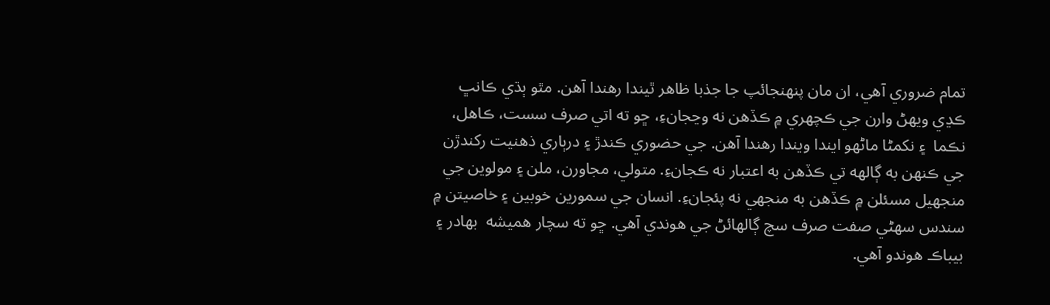تمام ضروري آهي، ان مان پنهنجائپ جا جذبا ظاهر ٿيندا رهندا آهن. مٿو ٻڌي ڪانڀ ڪڍي ويهڻ وارن جي ڪچهري ۾ ڪڏهن نه وڃجانءِ، ڇو ته اتي صرف سست، ڪاهل، نڪما  ۽ نکمڻا ماڻهو ايندا ويندا رهندا آهن. جي حضوري ڪندڙ ۽ درٻاري ذهنيت رکندڙن جي ڪنهن به ڳالهه تي ڪڏهن به اعتبار نه ڪجانءِ. متولي، مجاورن، ملن ۽ مولوين جي منجهيل مسئلن ۾ ڪڏهن به منجهي نه پئجانءِ. انسان جي سمورين خوبين ۽ خاصيتن ۾ سندس سهڻي صفت صرف سچ ڳالهائڻ جي هوندي آهي. ڇو ته سچار هميشه  بهادر ۽ بيباڪ هوندو آهي.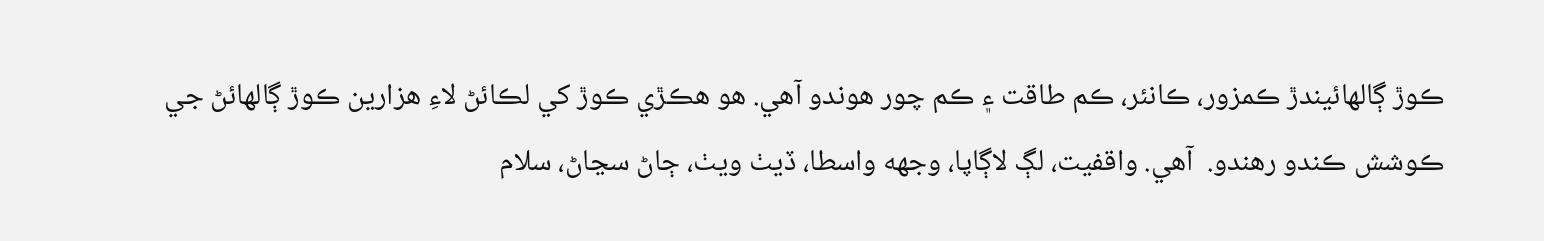ڪوڙ ڳالهائيندڙ ڪمزور، ڪانئر، ڪم طاقت ۽ ڪم چور هوندو آهي. هو هڪڙي ڪوڙ کي لڪائڻ لاءِ هزارين ڪوڙ ڳالهائڻ جي ڪوشش ڪندو رهندو.  آهي. واقفيت، لڳ لاڳاپا، وجهه واسطا، ڏيٺ ويٺ، ڄاڻ سڃاڻ، سلام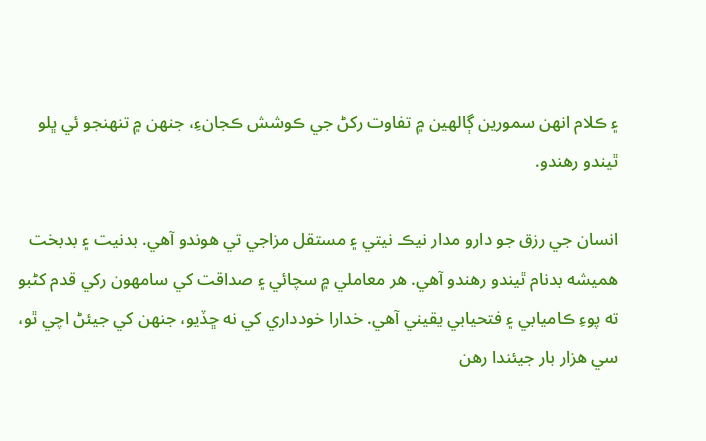۽ ڪلام انهن سمورين ڳالهين ۾ تفاوت رکڻ جي ڪوشش ڪجانءِ، جنهن ۾ تنهنجو ئي ڀلو ٿيندو رهندو.

انسان جي رزق جو دارو مدار نيڪ نيتي ۽ مستقل مزاجي تي هوندو آهي. بدنيت ۽ بدبخت هميشه بدنام ٿيندو رهندو آهي. هر معاملي ۾ سچائي ۽ صداقت کي سامهون رکي قدم کڻبو ته پوءِ ڪاميابي ۽ فتحيابي يقيني آهي. خدارا خودداري کي نه ڇڏيو، جنهن کي جيئڻ اچي ٿو، سي هزار بار جيئندا رهن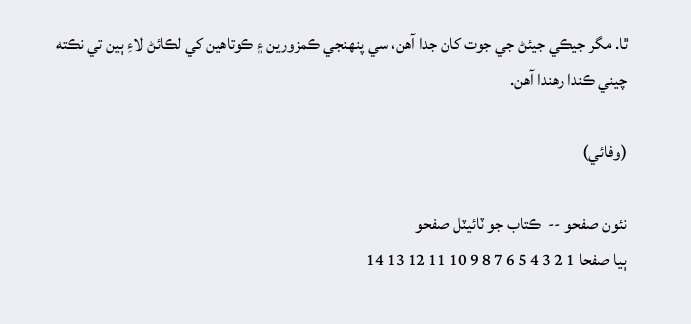ٿا. مگر جيڪي جيئڻ جي جوت کان جدا آهن، سي پنهنجي ڪمزورين ۽ ڪوتاهين کي لڪائڻ لاءِ ٻين تي نڪته چيني ڪندا رهندا آهن.

(وفائي)

نئون صفحو --  ڪتاب جو ٽائيٽل صفحو
ٻيا صفحا 1 2 3 4 5 6 7 8 9 10 11 12 13 14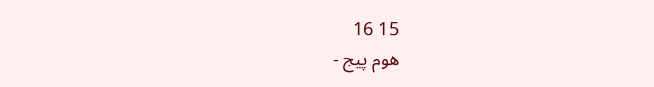15 16
هوم پيج -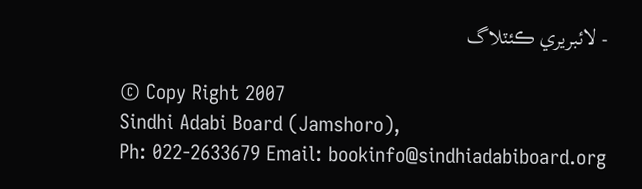- لائبريري ڪئٽلاگ

© Copy Right 2007
Sindhi Adabi Board (Jamshoro),
Ph: 022-2633679 Email: bookinfo@sindhiadabiboard.org